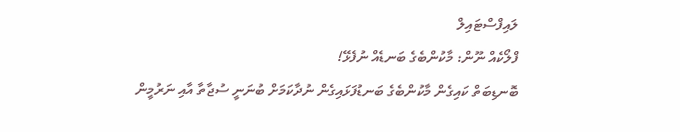ލައިފްސްޓައިލް
ފްލޯކެއް ނޫން: މާކުންބެގެ ބަނޑެއް ނުފެޅޭ!
ބޮނޑިބަތް ކައިގެން މާކުންބެގެ ބަނޑުފަޅައިގެން ނުދާކަމަށް ބުނަނީ ސުޖާތާ އާއި ނަރުމީން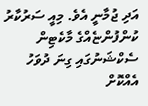އަދި ޖުމާނީ އެވެ. މިއީ ސަރުކާރު ކުންފުންޏެއްގެ މާކެޓިން ސެކްޝަނުގައި ގިނަ ދުވަހު އެއްކޮށް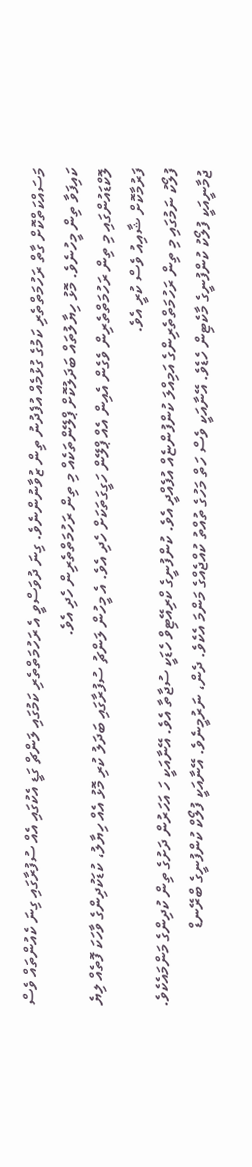މަސައްކަތްކޮށް ގާތް ރަހުމަތްތެރި ކަމުގެ ގުޅުމެއް އުފެދުނު ތިން ޒުވާނުންނެވެ. ގިނަ ދުވަސްވީ އެ ރަހުމަތްތެރި ކަމުގައި ލަންޗް ގަޑީ އެކުގައި އެއް ސުފުރާގައި ގިނަ ކެއުންތައް ވެސް ކައިފަވާ ތިން މީހުނެވެ. މޮޅު ހިޔާލުތައް ބަދަލުކޮށް ޕްލޭންތަކެއް މި ތިން ރަހުމަތްތެރިން ހެދި އެވެ.
ލޮކްޑައުންގައި މި ތިން ރަހުމަތްތެރިން ވެގެން އެއިން އެއް ޕްލޭން ހަގީގަތަކަށް ހެދި އެވެ. އެ މީހުން ލަންޗު ސުފުރާގައި ބަދަލު ކުރި މޮޅު އެއް ހިޔާލު، ކުޑަކުދިންގެ ވާހަކަ ފޮތެއް ލިޔެ ފަރުމާކޮށް ޝާއިއު ވެސް ކުރީ އެވެ.
ފުލޯކު ނަމުގައި މި ތިން ރަހުމަތްތެރިންގެ އަމިއްލަ ކުންފުންޏެއް އުފެއްދީ އެވެ. ކުންފުނީގެ ކްރިއޭޓިވް ހެޑަކީ ސުޖާތާ އެވެ. އޭނާއަކީ ހަ އަހަރުން ދަށުގެ ތިން ކުދިންގެ މަންމައެކެވެ. ޖުމާނީއަކީ ފުލޯކު ކުންފުނީގެ މާކެޓިން ހެޑެވެ. އޭނާއަކީ ވެސް ހަތް މަހުގެ ތުއްތު ކުއްޖެއްގެ މަންމަ އެކެވެ. ދެން، ނަރުމީނެވެ. އޭނާއަކީ ފުލޯކް ކުންފުނީގެ ބްރޭނޑް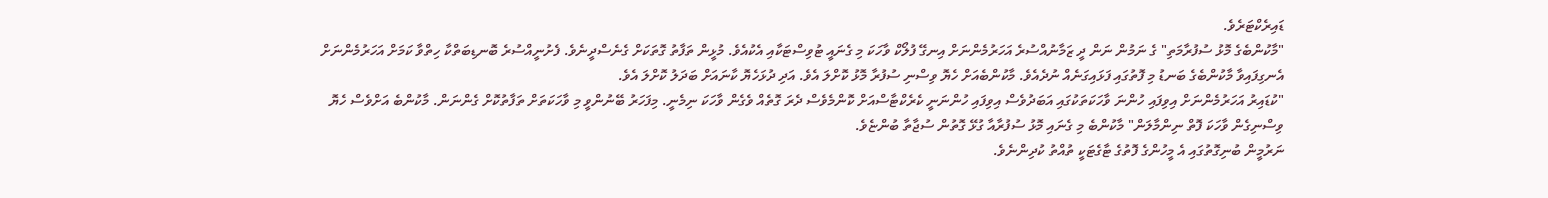ޑައިރެކްޓަރެވެ.
"މާކުންބެގެ މޮޅު ސުފުރާމަތި" ގެ ނަމުން ނަން ދީ ޒަމާނުއްސުރެ އަހަރުމެންނަށް އިނގޭ ފުލޯކް ވާހަކަ މި ގެނައީ ޓުވިސްޓަކާއި އެކުއެވެ. މުޅީން ތަފާތު ގޮތަކަށް ގެނެސްދީނެވެ. ފެށުނީއްސުރެ ބޮނޑިބަތްކާ ހިތްވާ ކަމަށް އަހަރުމެންނަށް އެނގިފައިވާ މާކުންބެގެ ބަނޑު މި ފޮތުގައި ފަޅައިގަނެއް ނުދެއެވެ. މާކުންބެއަށް ހެޔޮ ވިސްނި ސުފުރާ މޮޅު ކޮށްލަ އެވެ. އަދި ދުޅަހެޔޮ ކާނައަށް ބަދަލު ކޮށްލަ އެވެ.
"ކުޑައިރު އަހަރުމެންނަށް އިވިފައި ހުންނަ ވާހަކަތަކުގައި އަބަދުވެސް އިވިފައި ހުންނަނީ ކެރެކްޓާސްއަށް ކޮންމެވެސް ދެރަ ގޮތެއް ވެގެން ވާހަކަ ނިމެނީ. މިފަހަރު ބޭނުންވީ މި ވާހަކަތަށް ތަފާތުކޮށް ގެންނަން. މާކުންބެ އަށްވެސް ހެޔޮ ވިސްނިގެން ވާހަކަ ފޮތް ނިންމާލަން" މާކުންބެ މި ގެނައި މޮޅު ސުފުރާއާ ގުޅޭ ގޮތުން ސުޖާތާ ބުންޏެވެ.
ނަރުމީން ބުނިގޮތުގައި އެ މީހުންގެ ފޮތުގެ ޓާގެޓަކީ ތުއްތު ކުދިންނެވެ.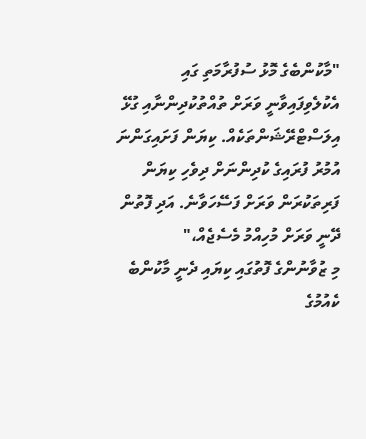"މާކުންބެގެ މޮޅު ސުފުރާމަތި ގައި އެކުލެވިފައިވާނީ ވަރަށް ތުއްތުކުދިންނާއި ގުޅޭ އިލަސްޓްރޭޝަންތަކެއް. ކިޔަން ފަށައިގަންނަ އުމުރު ފުރައިގެ ކުދިންނަށް ދިވެހި ކިޔަން ފަރިތަކުރަން ވަރަށް ފަސޭހަވާނެ. އަދި ފޮތުން ދޭނީ ވަރަށް މުހިއްމު މެސެޖެއް،"
މި ޒުވާނުންގެ ފޮތުގައި ކިޔައި ދެނީ މާކުންބެ ކެއުމުގެ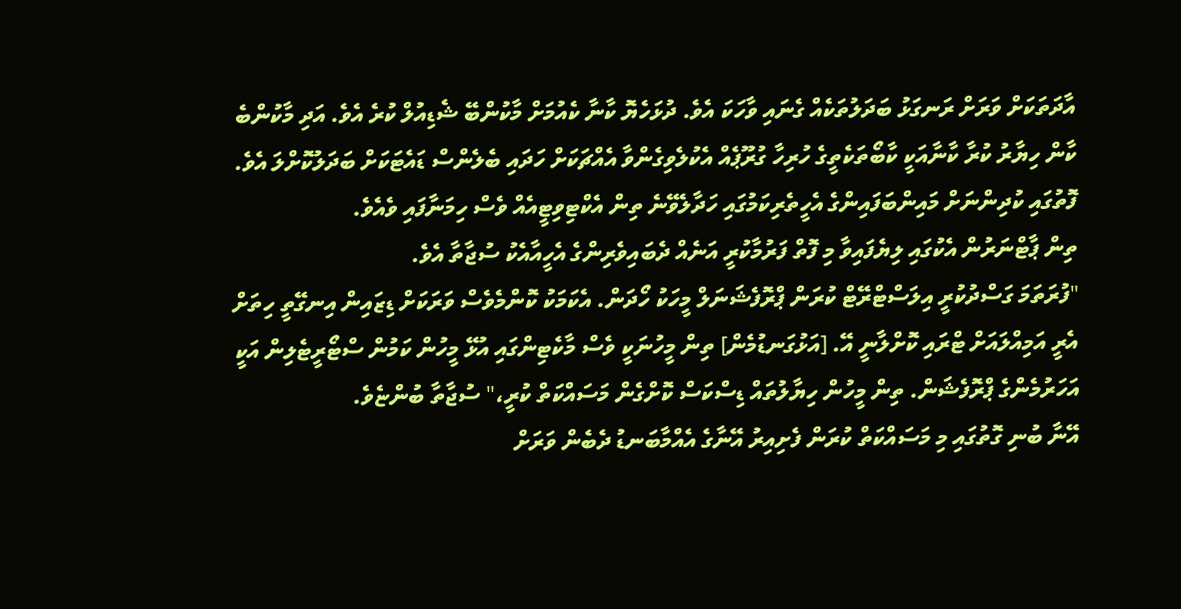އާދަތަކަށް ވަރަށް ރަނގަޅު ބަދަލުތަކެއް ގެނައި ވާހަކަ އެވެ. ދުޅަހެޔޮ ކާނާ ކެއުމަށް މާކުންބޭ ޝެޑިއުލް ކުރެ އެވެ. އަދި މާކުންބެ ކާން ހިޔާރު ކުރާ ކާނާއަކީ ކާބޯތަކެތީގެ ހުރިހާ ގުރޫޕެއް އެކުލެވިގެންވާ އެއްޗަކަށް ހަދައި ބެލެންސް ޑައެޓަކަށް ބަދަލުކޮށްލަ އެވެ. ފޮތުގައި ކުދިންނަށް މައިންބަފައިންގެ އެހީތެރިކަމުގައި ހަދާލެވޭނެ ތިން އެކްޓިވިޓީއެއް ވެސް ހިމަނާފައި ވެއެވެ.
ތިން ޕާޓްނަރުން އެކުގައި ލިޔެފައިވާ މި ފޮތް ފަރުމާކުރީ އަނެއް ދެބައިވެރިންގެ އެހީއާއެކު ސުޖާތާ އެވެ.
"ފުރަތަމަ ގަސްދުކުރީ އިލަސްޓްރޭޓް ކުރަން ޕްރޮފެޝަނަލް މީހަކު ހޯދަން. އެކަމަކު ކޮންމެވެސް ވަރަކަށް ޑިޒައިން އިނގޭތީ ހިތަށް އެރީ އަމިއްލައަށް ޓްރައި ކޮށްލާނީ އޭ. [އަޅުގަނޑުމެން] ތިން މީހުނަކީ ވެސް މާކެޓިންގައި އުޅޭ މީހުން ކަމުން ސްޓޯރީޓެލިން އަކީ އަހަރުމެންގެ ޕްރޮފެޝަން. ތިން މީހުން ހިޔާލުތައް ޑިސްކަސް ކޮށްގެން މަސައްކަތް ކުރީ،" ސުޖާތާ ބުންޏެވެ.
އޭނާ ބުނި ގޮތުގައި މި މަސައްކަތް ކުރަން ފެށިއިރު އޭނާގެ އެއްމާބަނޑު ދެބެން ވަރަށް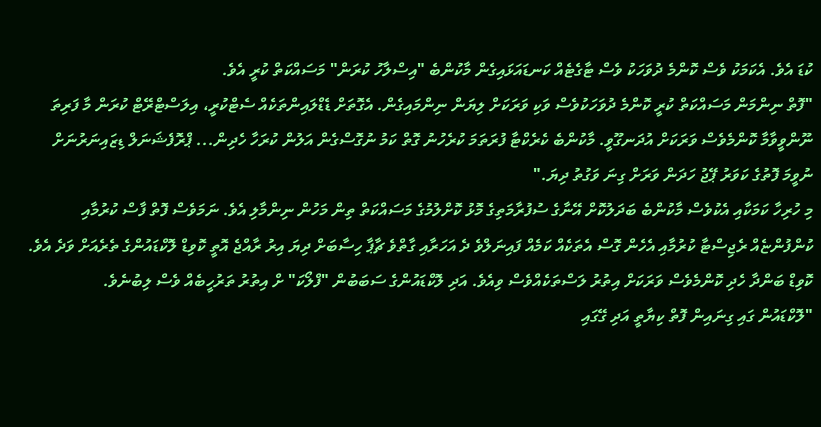ކުޑަ އެވެ. އެކަމަކު ވެސް ކޮންމެ ދުވަހަކު ވެސް ޓާގެޓެއް ކަނޑައަޅައިގެން މާކުންބެ "އިސްލާހު ކުރަން" މަސައްކަތް ކުރީ އެވެ.
"ފޮތް ނިންމަން މަސައްކަތް ކުރީ ކޮންމެ ދުވަހަކުވެސް ވަކި ވަރަކަށް ލިޔަން ނިންމައިގެން. އެގޮތަށް ޑެޑްލައިންތަކެއް ސެޓްކުރީ، އިލަސްޓްރޭޓް ކުރަން މާ ފަރިތަ ނޫންވީވާމާ ކޮންމެވެސް ވަރަކަށް އުދަނގޫވީ. މާކުންބެ ކެރެކްޓާ ފުރަތަމަ ކުރެހުނު ގޮތް ކަމު ނުގޮސްގެން އަލުން ކުރަހާ ހެދިން... ޕްރޮފެޝަނަލް ޑިޒައިނަރުނަށް ނުވީމަ ފޮތުގެ ކަވަރު ޕޭޖު ހަދަން ވަރަށް ގިނަ ވަގުތު ދިޔަ."
މި ހުރިހާ ކަމަކާއި އެކުވެސް މާކުންބެ ބަދަލުކޮށް އޭނާގެ ސުފުރާމަތިގެ މޮޅު ކޮށްލުމުގެ މަސައްކަތް ތިން މަހުން ނިންމާލި އެވެ. ނަމަވެސް ފޮތް ފާސް ކުރުމާއި ކުންފުންޏެއް ރެޖިސްޓާ ކުރުމާއި އެހެން ގޮސް އެތަކެއް ކަމެއް ފައިނަލްވެ ދެ އަހަރާއި ގާތްވެ ޗާޕާ ހިސާބަށް ދިޔަ އިރު ރާއްޖެ އޮތީ ކޮވިޑް ލޮކްޑައުންގެ ތެރެއަށް ވަދެ އެވެ. ކޮވިޑް ބަންދާ ހެދި ކޮންމެވެސް ވަރަކަށް އިތުރު ލަސްތަކެއްވެސް ވިއެވެ. އަދި ލޮކްޑައުންގެ ސަބަބުން "ފްލޯކަ" ށް އިތުރު ތަރުހީބެއް ވެސް ލިބުނެވެ.
"ލޮކްޑައުން ގައި ގިނައިން ފޮތް ކިޔާތީ އަދި ގޭގައި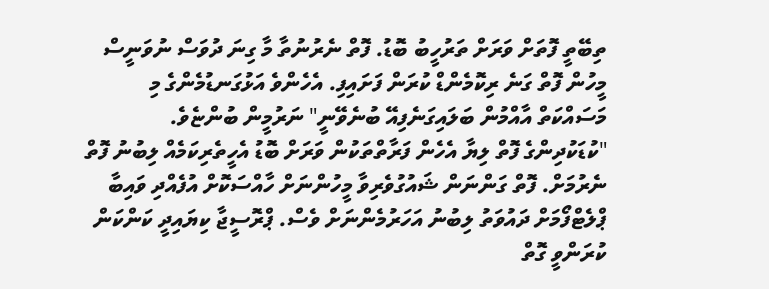ތިބޭތީ ފޮތަށް ވަރަށް ތަރުހީބު ބޮޑު. ފޮތް ނެރުނުތާ މާ ގިނަ ދުވަސް ނުވަނީސް މީހުން ފޮތް ގަނެ ރިކޮމެންޑް ކުރަން ފަށައިފި. އެހެންވެ އަޅުގަނޑުމެންގެ މި މަސައްކަތް އާއްމުން ބަލައިގަނެފިއޭ ބުނެވޭނީ" ނަރުމީން ބުންޏެވެ.
"ކުޑަކުދިންގެ ފޮތް ލިޔާ އެހެން ފަރާތްތަކުން ވަރަށް ބޮޑު އެހީތެރިކަމެއް ލިބުނު ފޮތް ނެރުމަށް. ފޮތް ގަންނަން ޝައުގުވެރިވާ މީހުންނަށް ހާއްސަކޮށް އުފެއްދި ވައިބާ ޕްލެޓްފޯމަށް ދައުވަތު ލިބުނު އަހަރުމެންނަށް ވެސް. ޕްރޮސީޖާ ކިޔައިދީ ކަންކަން ކުރަންވީ ގޮތް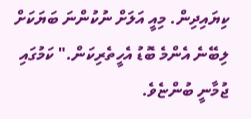ކިޔައިދިން. މިއީ އަލަށް ނުކުންނަ ބަޔަކަށް ލިބޭނެ އެންމެ ބޮޑު އެހީތެރިކަން." ކަމުގައި ޖުމާނީ ބުންޏެވެ.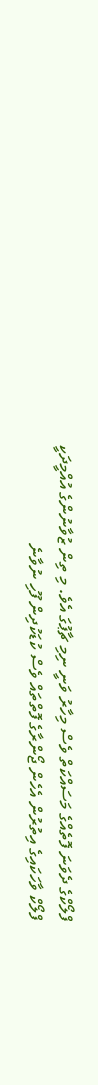ފްލޯކްގެ ދެވަނަ ފޮތެއްގެ މަސައްކަތް ވެސް މިހާރު ވަނީ ނިމި ޗާޕުގަ އެވެ. މި ތިން ޒުވާނުންގެ އުއްމީދަކީ ފްލޯކް ވާހަކައިގެ އިތުރުން އެހެން ޖޯންރާގެ ފޮތްތައް ވެސް ކުޑަކުދިން ފޫހި ނުވާނެ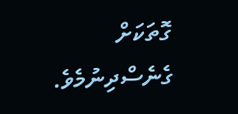ގޮތަކަށް ގެނެސްދިނުމެވެ.